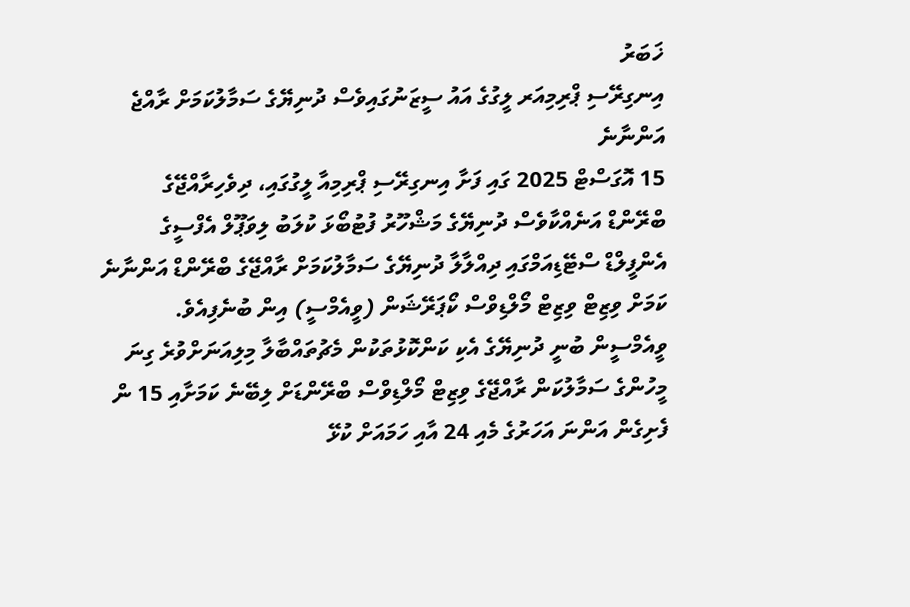ޚަބަރު
އިނގިރޭސި ޕްރިމިއަރ ލީގުގެ އައު ސީޒަނުގައިވެސް ދުނިޔޭގެ ސަމާލުކަމަށް ރާއްޖެ އަންނާނެ
15 އޮގަސްޓް 2025 ގައި ފަށާ އިނގިރޭސި ޕްރިމިއާ ލީގުގައި، ދިވެހިރާއްޖޭގެ ބްރޭންޑް އަނެއްކާވެސް ދުނިޔޭގެ މަޝްހޫރު ފުޓުބޯޅަ ކުލަބު ލިވަޕޫލް އެފްސީގެ އެންފީލްޑް ސްޓޭޑިއަމްގައި ދިއްލާލާ ދުނިޔޭގެ ސަމާލުކަމަށް ރާއްޖޭގެ ބްރޭންޑް އަންނާނެ ކަމަށް ވިޒިޓް ވިޒިޓް މޯލްޑިވްސް ކޯޕަރޭޝަން (ވީއެމްސީ) އިން ބުނެފިއެވެ.
ވީއެމްސީން ބުނީ ދުނިޔޭގެ އެކި ކަންކޮޅުތަކުން މެޗުތައްބާލާ މިލިއަނަށްވުރެ ގިނަ މީހުންގެ ސަމާލުކަން ރާއްޖޭގެ ވިޒިޓް މޯލްޑިވްސް ބްރޭންޑަށް ލިބޭނެ ކަމަށާއި 15 ން ފެށިގެން އަންނަ އަހަރުގެ މެއި 24 އާއި ހަމައަށް ކުޅޭ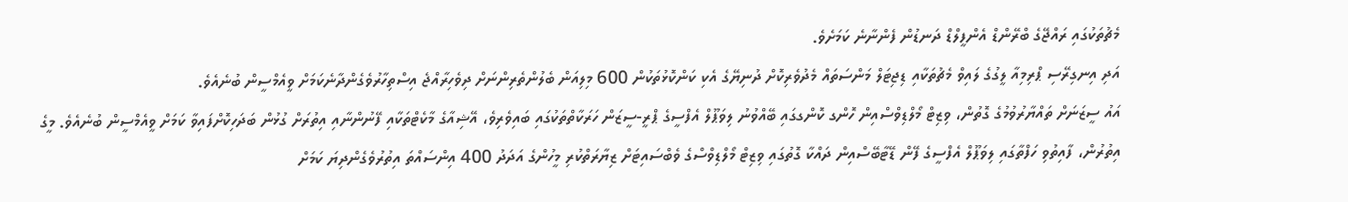މެޗުތަކުގައި ރައްޖޭގެ ބްރޭންޑް އެންފީލްޑް ދަނޑުން ފެންނާނެ ކަމަށެވެ.
އަދި އިނގިރޭސި ޕްރިމިއާ ލީގުގެ ލައިވް މެޗުތަކާއި ޑިޖިޓަލް މަންސަތައް މެދުވެރިކޮށް ދުނިޔޭގެ އެކި ކަންކޮޅުތަކުން 600 މިލިއަން ބެލުންތެރިންނަށް ދިވެހިރާއްޖެ އިސްތިހާރުވެގެންދާނެކަމަށް ވީއެމްސީން ބުނެއެވެ.
އައު ސީޒަނަށް ތައްޔާރުވުމުގެ ގޮތުން، ވިޒިޓް މޯލްޑިވްސްއިން ހޮންގ ކޮންގގައި ބޭއްވުނު ލިވަޕޫލް އެފްސީގެ ޕްރީ-ސީޒަން ހަރަކާތްތަކުގައި ބައިވެރިވެ، އޭޝިއާގެ މާކެޓްތަކާއި ފޭނުންނާއި އިތުރަށް ގުޅުން ބަދަހިކޮށްފައިވާ ކަމަށް ވީއެމްސީން ބުނެއެވެ. މީގެ އިތުރުން، ފާއިތުވި ހަފްތާގައި ލިވަޕޫލް އެފްސީގެ ފޭން ޑޭޓާބޭސްއިން ދައްކާ ގޮތުގައި ވިޒިޓް މޯލްޑިވްސްގެ ވެބްސައިޓަށް ޒިޔާރަތްކުރި މީހުންގެ އަދަދު 400 އިންސައްތަ އިތުރުވެގެންދިޔަ ކަމަށް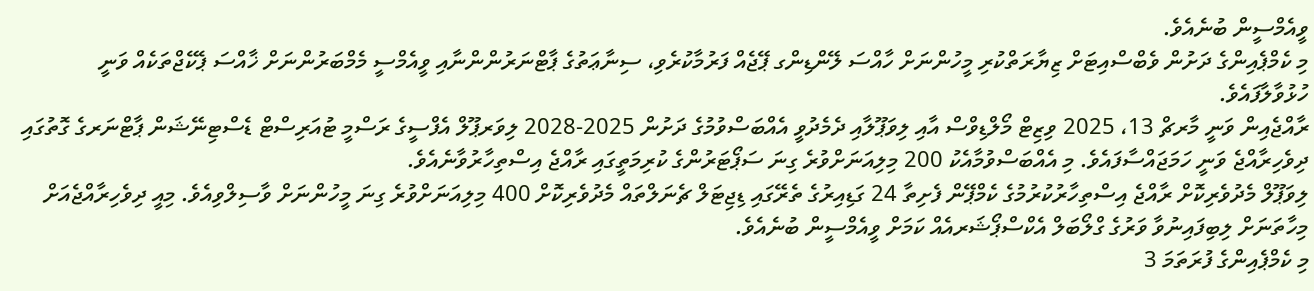ވީއެމްސީން ބުނެއެވެ.
މި ކެމްޕެއިންގެ ދަށުން ވެބްސްއިޓަށް ޒިޔާރަތްކުރި މީހުންނަށް ހާއްސަ ލޭންޑިންގ ޕޭޖެއް ފަރުމާކުރެވި، ސިނާޢަތުގެ ޕާޓްނަރުންންނާއި ވީއެމްސީ މެމްބަރުންނަށް ޚާއްސަ ޕެކޭޖްތަކެއް ވަނީ ހުޅުވާލާފައެވެ.
ރާއްޖެއިން ވަނީ މާރޗް 13، 2025 ވިޒިޓް މޯލްޑިވްސް އާއި ލިވަޕޫލާއި ދެމެދުވީ އެއްބަސްވުމުގެ ދަށުން 2025-2028 ލިވަރޕޫލް އެފްސީގެ ރަސްމީ ޓުއަރިސްޓް ޑެސްޓިނޭޝަން ޕާޓްނަރގެ ގޮތުގައި ދިވެހިރާއްޖެ ވަނީ ހަމަޖައްސާފައެވެ. މި އެއްބަސްވުމާއެކު 200 މިލިއަނަށްވުރެ ގިނަ ސަޕޯޓަރުންގެ ކުރިމަތީގައި ރާއްޖެ އިސްތިހާރުވާނެއެވެ.
ލިވަޕޫލް މެދުވެރިކޮށް ރާއްޖެ އިސްތިހާރުކުރުމުގެ ކެމްޕޭން ފެށިތާ 24 ގަޑިއިރުގެ ތެރޭގައި ޑިޖިޓަލް ޗެނަލްތައް މެދުވެރިކޮށް 400 މިލިއަނަށްވުރެ ގިނަ މީހުންނަށް ވާސިލްވިއެވެ. މިއީ ދިވެހިރާއްޖެއަށް މިހާތަނަށް ލިބިފައިނުވާ ވަރުގެ ގްލޯބަލް އެކްސްޕޯޝަރއެއް ކަމަށް ވީއެމްސީން ބުނެއެވެ.
މި ކެމްޕެއިންގެ ފުރަތަމަ 3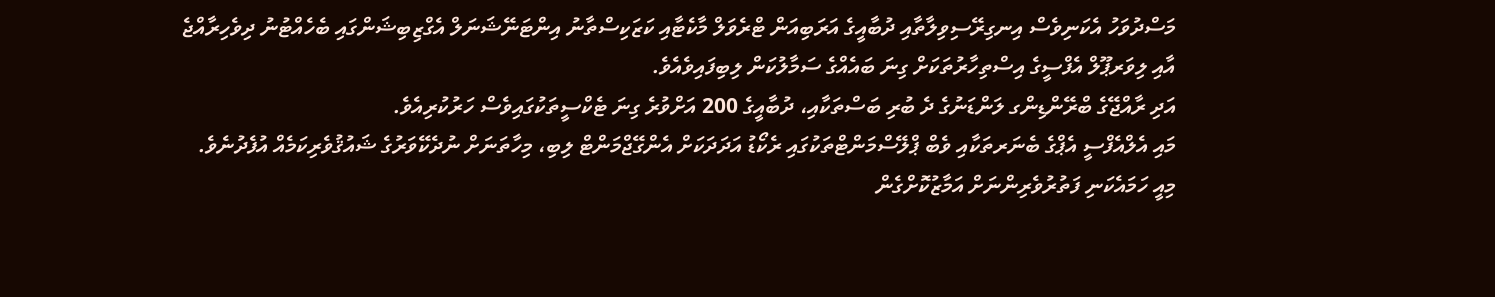މަސްދުވަހު އެކަނިވެސް އިނގިރޭސިވިލާތާއި ދުބާއީގެ އަރަބިއަން ޓްރެވަލް މާކެޓާއި ކަޒަކިސްތާނު އިންޓަނޭޝަނަލް އެގްޒިބިޝަންގައި ބެހެއްޓުނު ދިވެހިރާއްޖެ އާއި ލިވަރޕޫލް އެފްސީގެ އިސްތިހާރުތަކަށް ގިނަ ބައެއްގެ ސަމާލުކަން ލިބިފައިވެއެވެ.
އަދި ރާއްޖޭގެ ބްރޭންޑިންގ ލަންޑަނުގެ ދެ ބުރި ބަސްތަކާއި، ދުބާއީގެ 200 އަށްވުރެ ގިނަ ޓެކްސީތަކުގައިވެސް ހަރުކުރިއެވެ.
މައި އެލްއެފްސީ އެޕްގެ ބެނަރތަކާއި ވެބް ޕްލޭސްމަންޓްތަކުގައި ރެކޯޑު އަދަދަކަށް އެންގޭޖްމަންޓް ލިބި، މިހާތަނަށް ނުދެކޭވަރުގެ ޝައުޤުވެރިކަމެއް އުފެދުނެވެ.
މިއީ ހަމައެކަނި ފަތުރުވެރިންނަށް އަމާޒުކޮށްގެން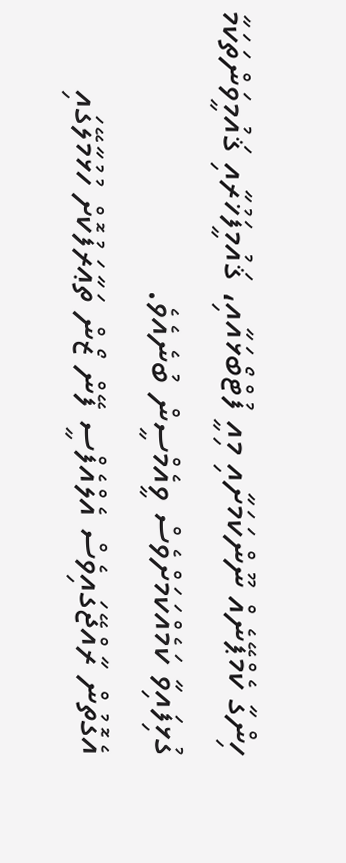ހިންގާ ކެމްޕޭނެއް ނޫންކަމަށާއި މިއީ ފުޓްބޯޅައާއި، ޤައުމީފަޚުރާއި ޤައުމީވަންތަކަމާ ގުޅިފައިވާ ކަމެއްކަމަށްވެސް ވީއެމްސީން ބުނެއެވެ.
އެގޮތުން ރާއްޖޭގައިވެސް އެލްއެފްސީ ފޭން ޒޯން ތަޢާރަފުކޮށް ހުޅުމާލޭގައި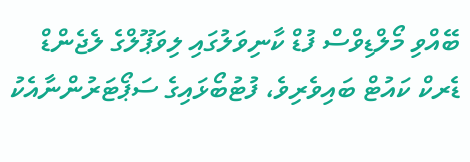ބޭއްވި މޯލްޑިވްސް ފުޑް ކާނިވަލުގައި ލިވަޕޫލްގެ ލެޖެންޑް ޑެރކް ކައުޓް ބައިވެރިވެ، ފުޓުބޯޅައިގެ ސަޕޯޓަރުންނާއެކު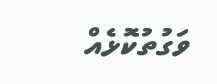ވަގުތުކޮޅެއް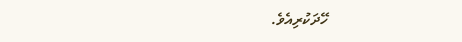ހޭދަކުރިއެވެ.